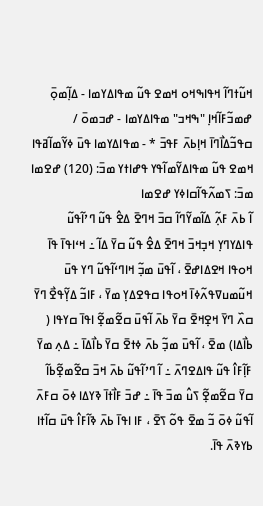ߞߎ߬ߙߣߊ߬ ߞߟߊߒߞߋ ߞߘߐ ߟߎ߬ ߘߟߊߡߌߘߊ - ߡߊ߲߬ߘߋ߲߫ ߝߘߏ߬ߓߊ߬ߞߊ߲ "ߒߞߏ" ߘߟߊߡߌߘߊ - ߝߏߘߋ߫ / ߛߟߏ߬ߡߊ߯ߣߊ߫ ߞߊ߲ߕߍ߫ ߓߟߏ߫ * - ߘߟߊߡߌߘߊ ߟߎ߫ ߦߌ߬ߘߊ߬ߥߟߊ
ߞߘߐ ߟߎ߬ ߘߟߊߡߌ߬ߘߊ߬ߟߌ ߟߝߊߙߌ ߘߏ߫: (120) ߝߐߘߊ ߘߏ߫: ߖߘߍ߬ߟߊ߬ߛߊߦߌ ߝߐߘߊ
ߊ߬ ߕߍ߫ ߓߍ߲߬ ߡߊ߬ߘߌ߬ߣߊ߬ ߛߏ߫ ߞߣߐ߫ ߡߐ߮ ߟߎ߬ ߣߴߊ߬ߟߎ߬ ߟߊߡߌߣߌ߲ ߞߏ߲ߞߏ߫ ߞߣߐ߫ ߡߐ߮ ߟߎ߬ ߛߌ߫ ߡߊ߬ ߸ ߞߵߊߟߊ߫ ߟߊ߫ ߞߋߟߊ ߞߐߡߊߝߐ߫ ، ߊ߬ߟߎ߫ ߘߏ߲߬ ߞߊߣߵߊ߬ߟߎ߬ ߣߌ ߟߎ߫ ߞߎ߬ߘߎߜߟߍ߬ߦߊ߫ ߞߋߟߊ ߛߟߐߡߌ߲ ߘߌ߫ ، ߓߊߏ߬ ߡߌ߲߬ߟߐ߯ ߣߌ߫ ߛߍ߰ ߣߌ߫ ߞߐ߲ߞߐ߫ ߛߌ߫ ߕߍ߫ ߊ߬ߟߎ߫ ߛߐ߬ߘߐ߲߬ ߊߟߊ߫ ߛߌߟߊ ( ߕߊ߯ߡߊ) ߘߐ߫ ، ߊ߬ߟߎ߫ ߘߏ߲߬ ߕߍ߫ ߦߙߐ߫ ߛߌ߫ ߕߊ߯ߡߊ߫ ߸ ߡߍ߲ ߘߌ߫ ߓߊ߲߬ߓߊ߮ ߟߎ߬ ߟߊߡߐߣߍ߫ ߸ ߊ߬ ߣߴߊ߬ߟߎ߬ ߕߍ߫ ߞߏ߫ ߛߐ߬ߘߐ߲߬ߕߊ߬ ߛߌ߫ ߛߐ߬ߘߐ߲߬ ߖߎ߮ ߘߏ߫ ߟߊ߫ ߸ ߝߏ߫ ߓߊ߯ߙߊ߫ ߢߌߡߊ ߦߋ߫ ߛߓߍ߫ ߊ߬ߟߎ߬ ߦߋ߫ ߏ߬ ߘߐ߫ ߟߋ߬ ߖߐ߫ ، ߓߊ ߊߟߊ߫ ߕߍ߫ ߢߊ߬ߓߊ߮ ߟߎ߫ ߛߊ߬ߙߊ ߕߌߢߍ߫ ߟߊ߫.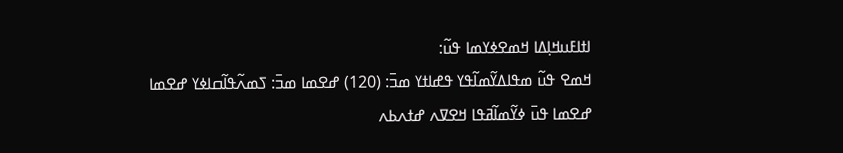ߊߙߊߓߎߞߊ߲ߡߊ ߞߘߐߦߌߘߊ ߟߎ߬:
ߞߘߐ ߟߎ߬ ߘߟߊߡߌ߬ߘߊ߬ߟߌ ߟߝߊߙߌ ߘߏ߫: (120) ߝߐߘߊ ߘߏ߫: ߖߘߍ߬ߟߊ߬ߛߊߦߌ ߝߐߘߊ
ߝߐߘߊ ߟߎ߫ ߦߌ߬ߘߊ߬ߥߟߊ ߞߐߜߍ ߝߙߍߕߍ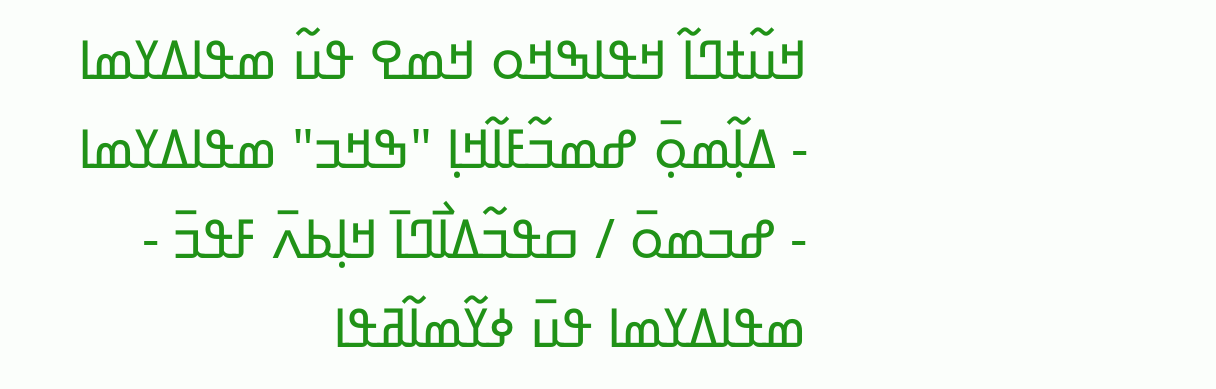ߞߎ߬ߙߣߊ߬ ߞߟߊߒߞߋ ߞߘߐ ߟߎ߬ ߘߟߊߡߌߘߊ - ߡߊ߲߬ߘߋ߲߫ ߝߘߏ߬ߓߊ߬ߞߊ߲ "ߒߞߏ" ߘߟߊߡߌߘߊ - ߝߏߘߋ߫ / ߛߟߏ߬ߡߊ߯ߣߊ߫ ߞߊ߲ߕߍ߫ ߓߟߏ߫ - ߘߟߊߡߌߘߊ ߟߎ߫ ߦߌ߬ߘߊ߬ߥߟߊ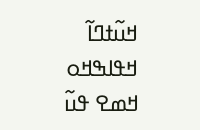ߞߎ߬ߙߣߊ߬ ߞߟߊߒߞߋ ߞߘߐ ߟߎ߬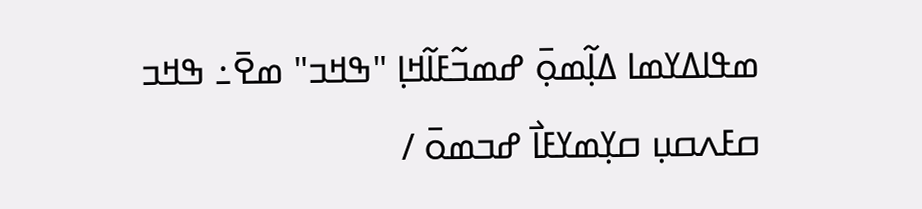ߘߟߊߡߌߘߊ ߡߊ߲߬ߘߋ߲߫ ߝߘߏ߬ߓߊ߬ߞߊ߲ "ߒߞߏ" ߘߐ߫߸ ߒߞߏ ߛߓߍߛߎ߲ ߛߌ߲ߘߌߓߊ߯ ߝߏߘߋ߫ /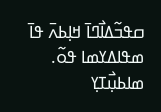ߛߟߏ߬ߡߊ߯ߣߊ߫ ߞߊ߲ߕߍ߫ ߟߊ߫ ߘߟߊߡߌߘߊ ߟߋ߬.
ߘߊߕߎ߲߯ߠߌ߲